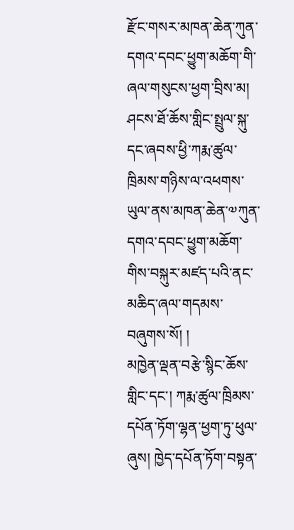རྫོང་གསར་མཁན་ཆེན་ཀུན་དགའ་དབང་ཕྱུག་མཆོག་གི་ཞལ་གསུངས་ཕྱག་བྲིས་མ།
ཤངས་ཐོ་ཆོས་གླིང་སྤྲུལ་སྐུ་དང་ཞབས་ཕྱི་ཀརྨ་ཚུལ་ཁྲིམས་གཉིས་ལ་འཕགས་ཡུལ་ནས་མཁན་ཆེན་༧ཀུན་དགའ་དབང་ཕྱུག་མཆོག་གིས་བསྐུར་མཛད་པའི་ནང་མཆིད་ཞལ་གདམས་བཞུགས་སོ། །
མཁྱེན་ལྡན་བརྩེ་སྙིང་ཆོས་གླིང་དང་། ཀརྨ་ཚུལ་ཁྲིམས་དཔོན་ཏོག་ལྷན་ཕྱག་ཏུ་ཕུལ་ཞུས། ཁྱེད་དཔོན་ཏོག་བསྟན་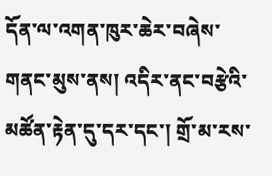དོན་ལ་འགན་ཁུར་ཆེར་བཞེས་གནང་མུས་ནས། འདིར་ནང་བརྩེའི་མཚོན་རྟེན་དུ་དར་དང་། གྲོ་མ་རས་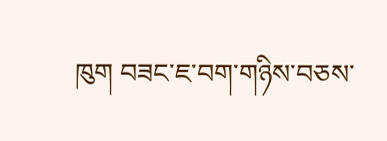ཁུག བཟང་ཇ་བག་གཉིས་བཅས་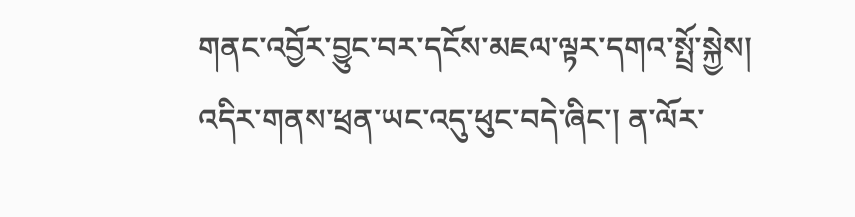གནང་འབྱོར་བྱུང་བར་དངོས་མཇལ་ལྟར་དགའ་སྤྲོ་སྐྱེས། འདིར་གནས་ཕྲན་ཡང་འདུ་ཕུང་བདེ་ཞིང་། ན་ལོར་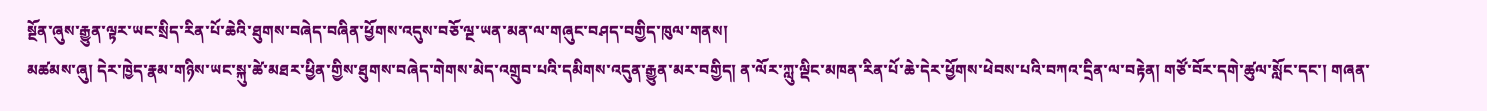སྔོན་ཞུས་རྒྱུན་ལྟར་ཡང་སྲིད་རིན་པོ་ཆེའི་ཐུགས་བཞེད་བཞིན་ཕྱོགས་འདུས་བཅོ་ལྔ་ཡན་མན་ལ་གཞུང་བཤད་བགྱིད་ཁུལ་གནས།
མཚམས་ཞུ། དེར་ཁྱེད་རྣམ་གཉིས་ཡང་སྐུ་ཚེ་མཐར་ཕྱིན་གྱིས་ཐུགས་བཞེད་གེགས་མེད་འགྲུབ་པའི་དམིགས་འདུན་རྒྱུན་མར་བགྱིད། ན་ལོར་ཀླུ་ལྡིང་མཁན་རིན་པོ་ཆེ་དེར་ཕྱོགས་ཕེབས་པའི་བཀའ་དྲིན་ལ་བརྟེན། གཙོ་བོར་དགེ་ཚུལ་སློང་དང་། གཞན་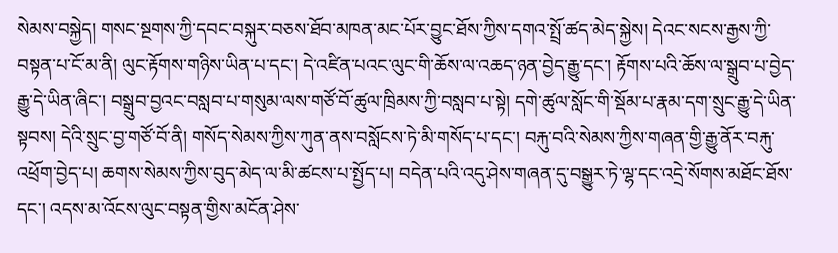སེམས་བསྐྱེད། གསང་སྔགས་ཀྱི་དབང་བསྐུར་བཅས་ཐོབ་མཁན་མང་པོར་བྱུང་ཐོས་ཀྱིས་དགའ་སྤྲོ་ཚད་མེད་སྐྱེས། དེའང་སངས་རྒྱས་ཀྱི་བསྟན་པ་ངོ་མ་ནི། ལུང་རྟོགས་གཉིས་ཡིན་པ་དང་། དེ་འཛིན་པའང་ལུང་གི་ཆོས་ལ་འཆད་ཉན་བྱེད་རྒྱུ་དང་། རྟོགས་པའི་ཆོས་ལ་སྒྲུབ་པ་བྱེད་རྒྱུ་དེ་ཡིན་ཞིང་། བསྒྲུབ་བྱའང་བསླབ་པ་གསུམ་ལས་གཙོ་བོ་ཚུལ་ཁྲིམས་ཀྱི་བསླབ་པ་སྟེ། དགེ་ཚུལ་སློང་གི་སྡོམ་པ་རྣམ་དག་སྲུང་རྒྱུ་དེ་ཡིན་སྟབས། དེའི་སྲུང་བྱ་གཙོ་བོ་ནི། གསོད་སེམས་ཀྱིས་ཀུན་ནས་བསློངས་ཏེ་མི་གསོད་པ་དང་། བརྐུ་བའི་སེམས་ཀྱིས་གཞན་གྱི་རྒྱུ་ནོར་བརྐུ་འཕྲོག་བྱེད་པ། ཆགས་སེམས་ཀྱིས་བུད་མེད་ལ་མི་ཚངས་པ་སྤྱོད་པ། བདེན་པའི་འདུ་ཤེས་གཞན་དུ་བསྒྱུར་ཏེ་ལྷ་དང་འདྲེ་སོགས་མཐོང་ཐོས་དང་། འདས་མ་འོངས་ལུང་བསྟན་གྱིས་མངོན་ཤེས་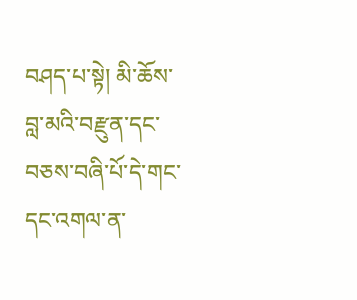བཤད་པ་སྟེ། མི་ཆོས་བླ་མའི་བརྫུན་དང་བཅས་བཞི་པོ་དེ་གང་དང་འགལ་ན་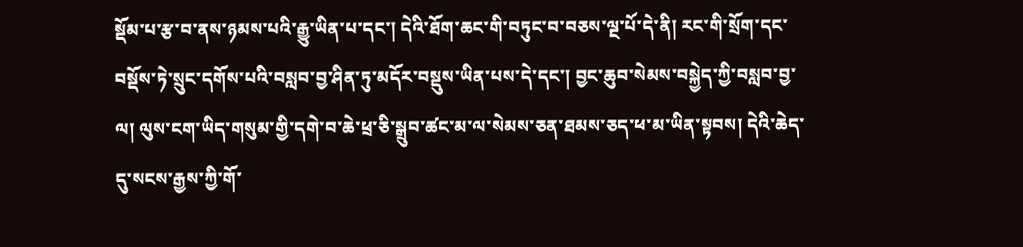སྡོམ་པ་རྩ་བ་ནས་ཉམས་པའི་རྒྱུ་ཡིན་པ་དང་། དེའི་ཐོག་ཆང་གི་བཏུང་བ་བཅས་ལྔ་པོ་དེ་ནི། རང་གི་སྲོག་དང་བསྡོས་ཏེ་སྲུང་དགོས་པའི་བསླབ་བྱ་ཤིན་ཏུ་མདོར་བསྡུས་ཡིན་པས་དེ་དང་། བྱང་ཆུབ་སེམས་བསྐྱེད་ཀྱི་བསླབ་བྱ་ལ། ལུས་ངག་ཡིད་གསུམ་གྱི་དགེ་བ་ཆེ་ཕྲ་ཅི་སྒྲུབ་ཚང་མ་ལ་སེམས་ཅན་ཐམས་ཅད་ཕ་མ་ཡིན་སྟབས། དེའི་ཆེད་དུ་སངས་རྒྱས་ཀྱི་གོ་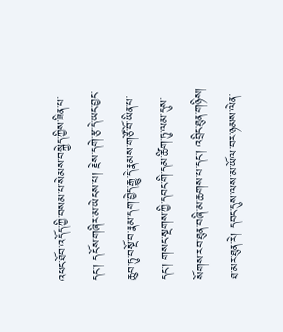འཕང་ཐོབ་འདོད་ཀྱི་བསམ་པ་སེམས་བསྐྱེད་ཀྱིས་ཟིན་པ་དང་། དངོས་གཞིར་མ་ཡེངས་པ། རྗེས་དགེ་རྩ་དེ་ཡང་བྱང་ཆུབ་ཏུ་བསྔོ་བ་རྣམ་དག་བྱེད་རྒྱུ་དེ་རྣམས་གཙོ་བོ་ཡིན་པ་དང་། གསང་སྔགས་ཀྱི་དབང་གི་དམ་ཚིག་ཏུ་ལམ་དུས་སོགས་རབ་ཐུན་བཞི་མ་ཆགས་པ་དང་། འབྲིང་ཐུན་གཉིས། ཐ་མར་ཐུན་རེ། དབང་དུས་ལས་མ་ཡོལ་བར་ཉམས་ལེན་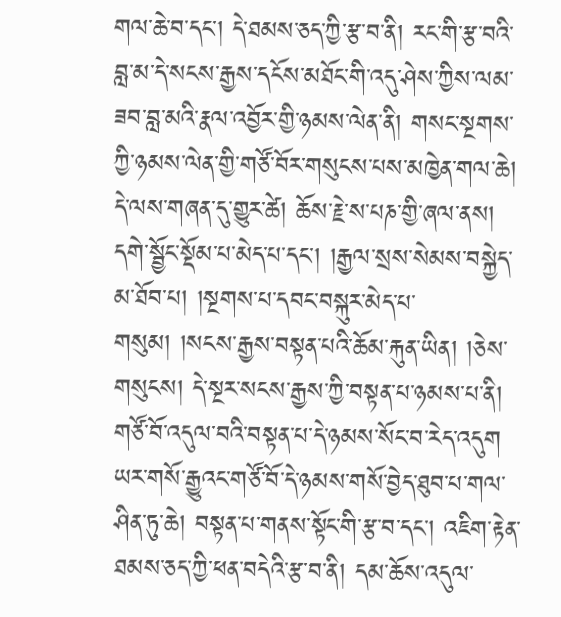གལ་ཆེ་བ་དང་། དེ་ཐམས་ཅད་ཀྱི་རྩ་བ་ནི། རང་གི་རྩ་བའི་བླ་མ་དེ་སངས་རྒྱས་དངོས་མཐོང་གི་འདུ་ཤེས་ཀྱིས་ལམ་ཟབ་བླ་མའི་རྣལ་འབྱོར་གྱི་ཉམས་ལེན་ནི། གསང་སྔགས་ཀྱི་ཉམས་ལེན་གྱི་གཙོ་བོར་གསུངས་པས་མཁྱེན་གལ་ཆེ། དེ་ལས་གཞན་དུ་གྱུར་ཚེ། ཆོས་རྗེ་ས་པཎ་གྱི་ཞལ་ནས། དགེ་སྦྱོང་སྡོམ་པ་མེད་པ་དང་། །རྒྱལ་སྲས་སེམས་བསྐྱེད་མ་ཐོབ་པ། །སྔགས་པ་དབང་བསྐུར་མེད་པ་གསུམ། །སངས་རྒྱས་བསྟན་པའི་ཆོམ་རྐུན་ཡིན། །ཅེས་གསུངས། དེ་སྔར་སངས་རྒྱས་ཀྱི་བསྟན་པ་ཉམས་པ་ནི། གཙོ་བོ་འདུལ་བའི་བསྟན་པ་དེ་ཉམས་སོང་བ་རེད་འདུག ཡར་གསོ་རྒྱུའང་གཙོ་བོ་དེ་ཉམས་གསོ་བྱེད་ཐུབ་པ་གལ་ཤིན་ཏུ་ཆེ། བསྟན་པ་གནས་སྟོང་གི་རྩ་བ་དང་། འཇིག་རྟེན་ཐམས་ཅད་ཀྱི་ཕན་བདེའི་རྩ་བ་ནི། དམ་ཆོས་འདུལ་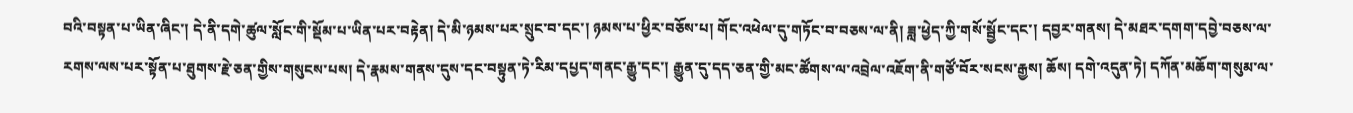བའི་བསྟན་པ་ཡིན་ཞིང་། དེ་ནི་དགེ་ཚུལ་སློང་གི་སྡོམ་པ་ཡིན་པར་བརྟེན། དེ་མི་ཉམས་པར་སྲུང་བ་དང་། ཉམས་པ་ཕྱིར་བཅོས་པ། གོང་འཕེལ་དུ་གཏོང་བ་བཅས་ལ་ནི། ཟླ་ཕྱེད་ཀྱི་གསོ་སྦྱོང་དང་། དབྱར་གནས། དེ་མཐར་དགག་དབྱེ་བཅས་ལ་རགས་ལས་པར་སྟོན་པ་ཐུགས་རྗེ་ཅན་གྱིས་གསུངས་པས། དེ་རྣམས་གནས་དུས་དང་བསྟུན་ཏེ་རིམ་དཔྱད་གནང་རྒྱུ་དང་། རྒྱུན་དུ་དད་ཅན་གྱི་མང་ཚོགས་ལ་འབྲེལ་འཇོག་ནི་གཙོ་བོར་སངས་རྒྱས། ཆོས། དགེ་འདུན་ཏེ། དཀོན་མཆོག་གསུམ་ལ་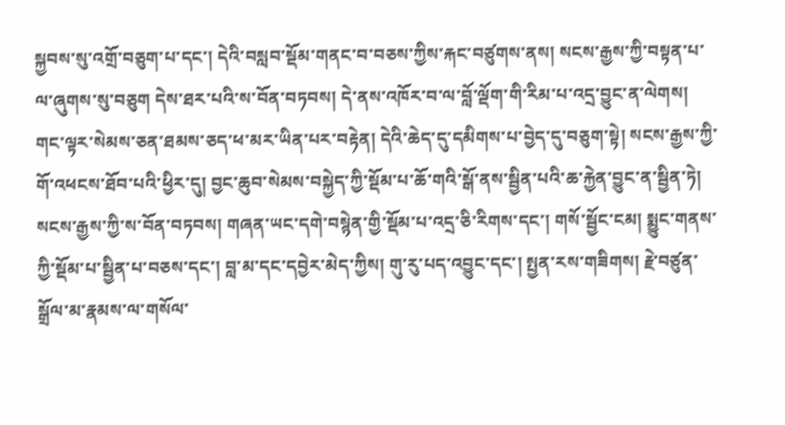སྐྱབས་སུ་འགྲོ་བཅུག་པ་དང་། དེའི་བསླབ་སྡོམ་གནང་བ་བཅས་ཀྱིས་རྐང་བཙུགས་ནས། སངས་རྒྱས་ཀྱི་བསྟན་པ་ལ་ཞུགས་སུ་བཅུག དེས་ཐར་པའི་ས་བོན་བཏབས། དེ་ནས་འཁོར་བ་ལ་བློ་ལྡོག་གི་རིམ་པ་འདྲ་བྱུང་ན་ལེགས། གང་ལྟར་སེམས་ཅན་ཐམས་ཅད་ཕ་མར་ཡིན་པར་བརྟེན། དེའི་ཆེད་དུ་དམིགས་པ་བྱེད་དུ་བཅུག་སྟེ། སངས་རྒྱས་ཀྱི་གོ་འཕངས་ཐོབ་པའི་ཕྱིར་དུ། བྱང་ཆུབ་སེམས་བསྐྱེད་ཀྱི་སྡོམ་པ་ཆོ་གའི་སྒོ་ནས་སྦྱིན་པའི་ཆ་རྐྱེན་བྱུང་ན་སྦྱིན་ཏེ། སངས་རྒྱས་ཀྱི་ས་བོན་བཏབས། གཞན་ཡང་དགེ་བསྙེན་གྱི་སྡོམ་པ་འདྲ་ཅི་རིགས་དང་། གསོ་སྦྱོང་ངམ། སྨྱུང་གནས་ཀྱི་སྡོམ་པ་སྦྱིན་པ་བཅས་དང་། བླ་མ་དང་དབྱེར་མེད་ཀྱིས། གུ་རུ་པད་འབྱུང་དང་། སྤྱན་རས་གཟིགས། རྗེ་བཙུན་སྒྲོལ་མ་རྣམས་ལ་གསོལ་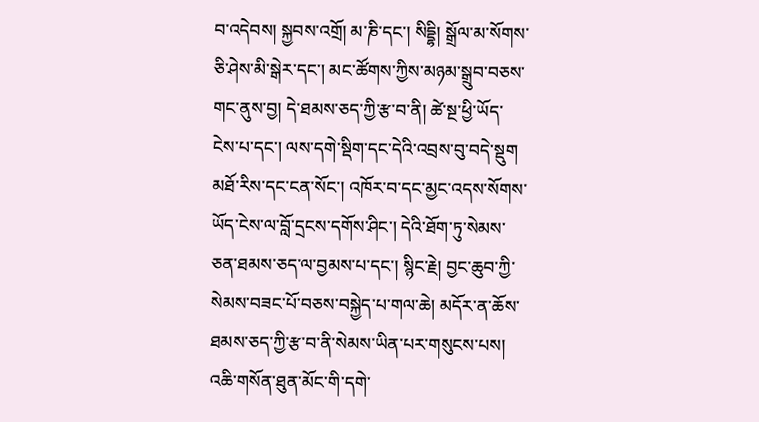བ་འདེབས། སྐྱབས་འགྲོ། མ་ཎི་དང་། སིདྡྷི། སྒྲོལ་མ་སོགས་ཅི་ཤེས་མི་སྒེར་དང་། མང་ཚོགས་ཀྱིས་མཉམ་སྒྲུབ་བཅས་གང་ནུས་བྱ། དེ་ཐམས་ཅད་ཀྱི་རྩ་བ་ནི། ཚེ་སྔ་ཕྱི་ཡོད་ངེས་པ་དང་། ལས་དགེ་སྡིག་དང་དེའི་འབྲས་བུ་བདེ་སྡུག མཐོ་རིས་དང་ངན་སོང་། འཁོར་བ་དང་མྱང་འདས་སོགས་ཡོད་ངེས་ལ་བློ་དྲངས་དགོས་ཤིང་། དེའི་ཐོག་ཏུ་སེམས་ཅན་ཐམས་ཅད་ལ་བྱམས་པ་དང་། སྙིང་རྗེ། བྱང་ཆུབ་ཀྱི་སེམས་བཟང་པོ་བཅས་བསྐྱེད་པ་གལ་ཆེ། མདོར་ན་ཆོས་ཐམས་ཅད་ཀྱི་རྩ་བ་ནི་སེམས་ཡིན་པར་གསུངས་པས། འཆི་གསོན་ཐུན་མོང་གི་དགེ་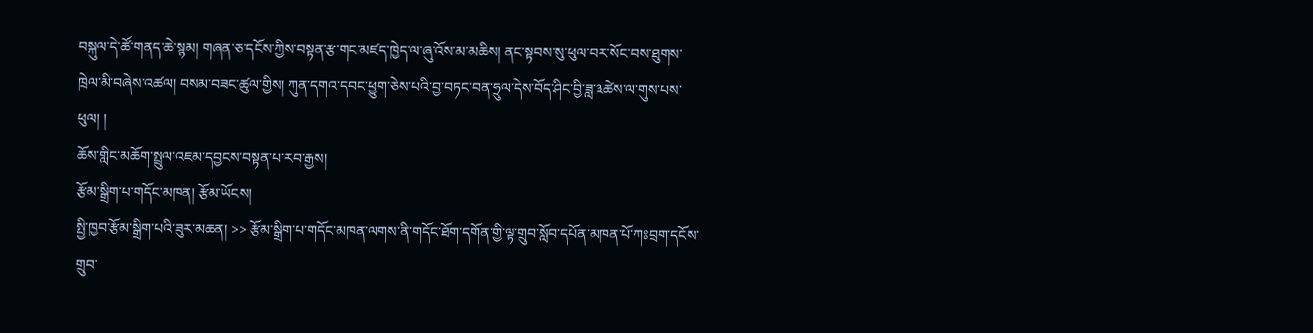བསྐུལ་དེ་ཚོ་གནད་ཆེ་སྙམ། གཞན་ཅ་དངོས་ཀྱིས་བསྟན་རྩ་གང་མཛད་ཁྱེད་ལ་ཞུ་འོས་མ་མཆིས། ནང་སྟབས་སུ་ཕུལ་བར་སོང་བས་ཐུགས་ཁྲེལ་མི་བཞེས་འཚལ། བསམ་བཟང་ཚུལ་གྱིས། ཀུན་དགའ་དབང་ཕྱུག་ཅེས་པའི་བྱ་བཏང་བན་ཧྲུལ་དེས་བོད་ཤིང་བྱི་ཟླ་༣ཚེས་ལ་གུས་པས་ཕུལ། །
ཆོས་གླིང་མཆོག་སྤྲུལ་འཇམ་དབྱངས་བསྟན་པ་རབ་རྒྱས།
རྩོམ་སྒྲིག་པ་གདོང་མཁན། རྩོམ་ཡོངས།
སྤྱི་ཁྱབ་རྩོམ་སྒྲིག་པའི་ཟུར་མཆན། >> རྩོམ་སྒྲིག་པ་གདོང་མཁན་ལགས་ནི་གདོང་ཐོག་དགོན་གྱི་ལྟ་གྲུབ་སློབ་དཔོན་མཁན་པོ་ཀཿབྲག་དངོས་གྲུབ་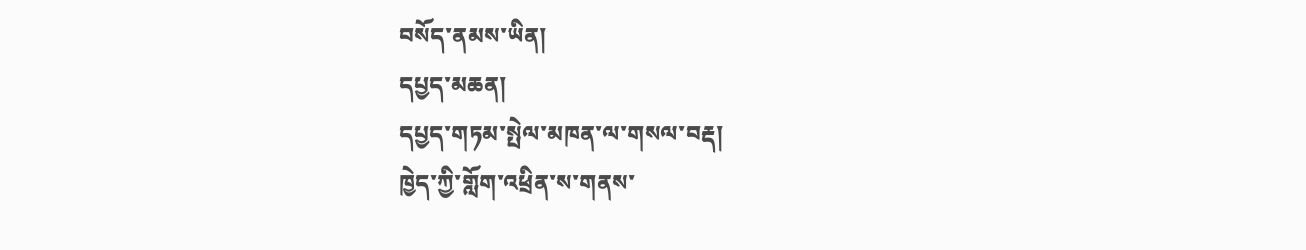བསོད་ནམས་ཡིན།
དཔྱད་མཆན།
དཔྱད་གཏམ་སྤེལ་མཁན་ལ་གསལ་བརྡ།
ཁྱེད་ཀྱི་གློག་འཕྲིན་ས་གནས་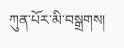ཀུན་པོར་མི་བསྒྲགས།